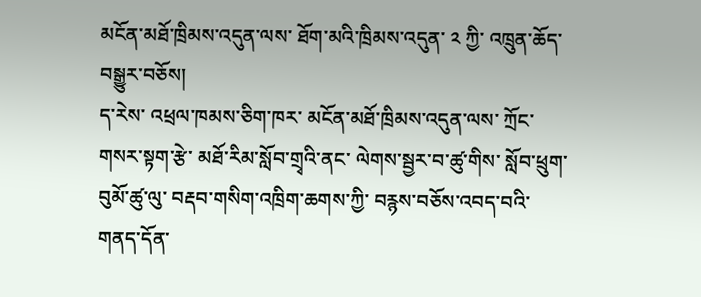མངོན་མཐོ་ཁྲིམས་འདུན་ལས་ ཐོག་མའི་ཁྲིམས་འདུན་ ༢ ཀྱི་ འཁྲུན་ཆོད་བསྒྱུར་བཅོས།
ད་རེས་ འཕྲལ་ཁམས་ཅིག་ཁར་ མངོན་མཐོ་ཁྲིམས་འདུན་ལས་ ཀྲོང་གསར་སྟག་རྩེ་ མཐོ་རིམ་སློབ་གྲྭའི་ནང་ ལེགས་སྦྱར་བ་ཚུ་གིས་ སློབ་ཕྲུག་བུམོ་ཚུ་ལུ་ བརྡབ་གསིག་འཁྲིག་ཆགས་ཀྱི་ བརྙས་བཅོས་འབད་བའི་ གནད་དོན་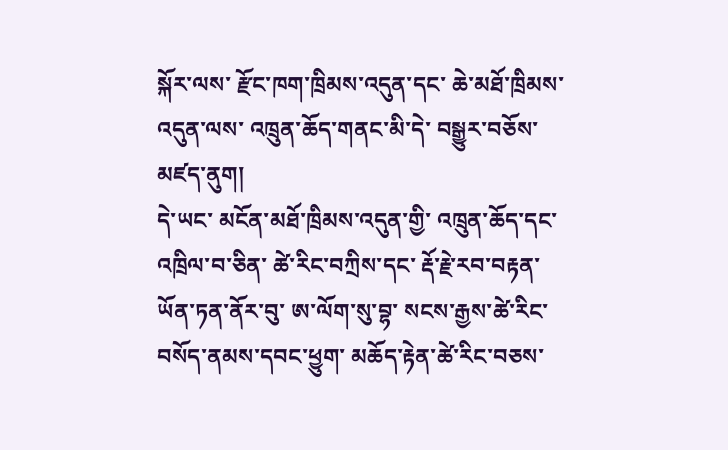སྐོར་ལས་ རྫོང་ཁག་ཁྲིམས་འདུན་དང་ ཆེ་མཐོ་ཁྲིམས་འདུན་ལས་ འཁྲུན་ཆོད་གནང་མི་དེ་ བསྒྱུར་བཅོས་མཛད་ནུག།
དེ་ཡང་ མངོན་མཐོ་ཁྲིམས་འདུན་གྱི་ འཁྲུན་ཆོད་དང་འཁྲིལ་བ་ཅིན་ ཚེ་རིང་བཀྲིས་དང་ རྡོ་རྗེ་རབ་བརྟན་ ཡོན་ཏན་ནོར་བུ་ ཨ་ལོག་སུ་བྷ་ སངས་རྒྱས་ཚེ་རིང་ བསོད་ནམས་དབང་ཕྱུག་ མཆོད་རྟེན་ཚེ་རིང་བཅས་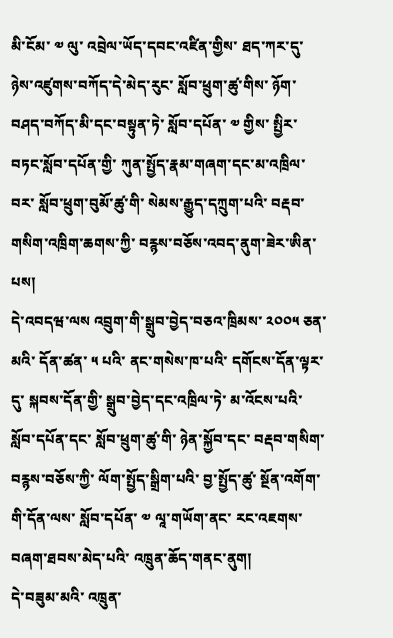མི་ངོམ་ ༧ ལུ་ འབྲེལ་ཡོད་དབང་འཛིན་གྱིས་ ཐད་ཀར་དུ་ ཉེས་འཛུགས་བཀོད་དེ་མེད་རུང་ སློབ་ཕྲུག་ཚུ་གིས་ ཉོག་བཤད་བཀོད་མི་དང་བསྟུན་ཏེ་ སློབ་དཔོན་ ༧ གྱིས་ སྤྱིར་བཏང་སློབ་དཔོན་གྱི་ ཀུན་སྤྱོད་རྣམ་གཞག་དང་མ་འཁྲིལ་བར་ སློབ་ཕྲུག་བུམོ་ཚུ་གི་ སེམས་རྒྱུད་དཀྲུག་པའི་ བརྡབ་གསིག་འཁྲིག་ཆགས་ཀྱི་ བརྙས་བཅོས་འབད་ནུག་ཟེར་ཨིན་པས།
དེ་འབདཝ་ལས འབྲུག་གི་སྒྲུབ་བྱེད་བཅའ་ཁྲིམས་ ༢༠༠༥ ཅན་མའི་ དོན་ཚན་ ༥ པའི་ ནང་གསེས་ཁ་པའི་ དགོངས་དོན་ལྟར་དུ་ སྐབས་དོན་གྱི་ སྒྲུབ་བྱེད་དང་འཁྲིལ་ཏེ་ མ་འོངས་པའི་ སློབ་དཔོན་དང་ སློབ་ཕྲུག་ཚུ་གི་ ཉེན་སྐྱོབ་དང་ བརྡབ་གསིག་བརྙས་བཅོས་ཀྱི་ ལོག་སྤྱོད་སྒྲིག་པའི་ བྱ་སྤྱོད་ཚུ་ སྔོན་འགོག་གི་དོན་ལས་ སློབ་དཔོན་ ༧ ལཱ་གཡོག་ནང་ རང་འཇགས་བཞག་ཐབས་མེད་པའི་ འཁྲུན་ཆོད་གནང་ནུག།
དེ་བཟུམ་མའི་ འཁྲུན་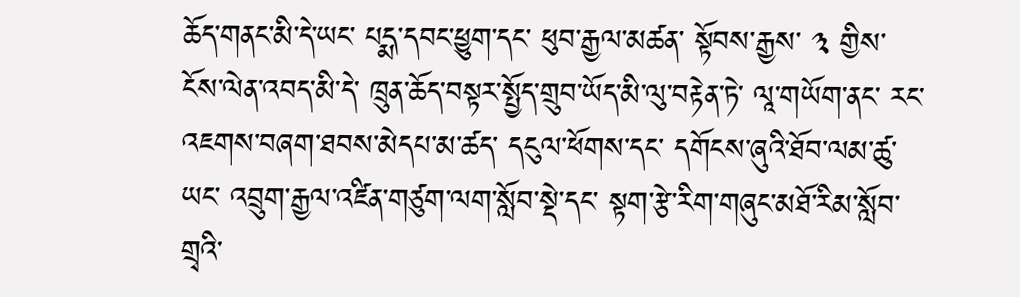ཆོད་གནང་མི་དེ་ཡང་ པདྨ་དབང་ཕྱུག་དང་ ཕུབ་རྒྱལ་མཚན་ སྟོབས་རྒྱས་ ༣ གྱིས་ ངོས་ལེན་འབད་མི་དེ་ ཁྲུན་ཆོད་བསྟར་སྤྱོད་གྲུབ་ཡོད་མི་ལུ་བརྟེན་ཏེ་ ལཱ་གཡོག་ནང་ རང་འཇགས་བཞག་ཐབས་མེདཔ་མ་ཚད་ དངུལ་ཕོགས་དང་ དགོངས་ཞུའི་ཐོབ་ལམ་ཚུ་ཡང་ འབྲུག་རྒྱལ་འཛིན་གཙུག་ལག་སློབ་སྡེ་དང་ སྟག་རྩེ་རིག་གཞུང་མཐོ་རིམ་སློབ་གྲྭའི་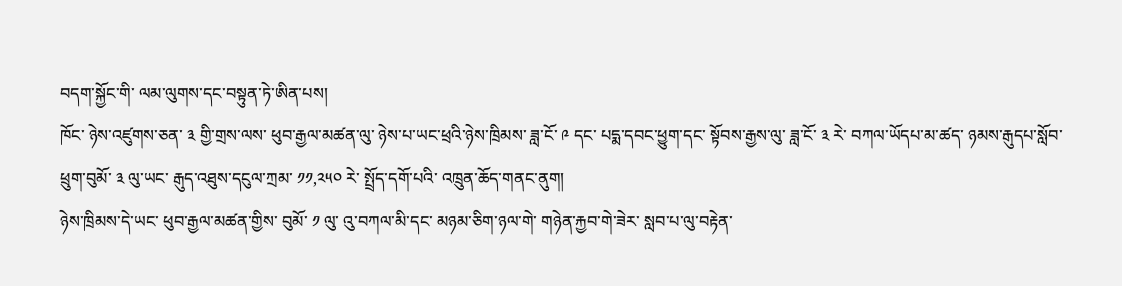བདག་སྐྱོང་གི་ ལམ་ལུགས་དང་བསྟུན་ཏེ་ཨིན་པས།
ཁོང་ ཉེས་འཛུགས་ཅན་ ༣ གྱི་གྲས་ལས་ ཕུབ་རྒྱལ་མཚན་ལུ་ ཉེས་པ་ཡང་ཕྲའི་ཉེས་ཁྲིམས་ ཟླ་ངོ་ ༩ དང་ པདྨ་དབང་ཕྱུག་དང་ སྟོབས་རྒྱས་ལུ་ ཟླ་ངོ་ ༣ རེ་ བཀལ་ཡོདཔ་མ་ཚད་ ཉམས་རྒུདཔ་སློབ་ཕྲུག་བུམོ་ ༣ ལུ་ཡང་ རྒུད་འཐུས་དངུལ་ཀྲམ་ ༡༡,༢༥༠ རེ་ སྤྲོད་དགོ་པའི་ འཁྲུན་ཆོད་གནང་ནུག།
ཉེས་ཁྲིམས་དེ་ཡང་ ཕུབ་རྒྱལ་མཚན་གྱིས་ བུམོ་ ༡ ལུ་ འུ་བཀལ་མི་དང་ མཉམ་ཅིག་ཉལ་གེ་ གཉེན་རྐྱབ་གེ་ཟེར་ སླབ་པ་ལུ་བརྟེན་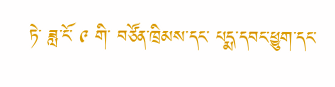ཏེ་ ཟླ་ངོ་ ༩ གི་ བཙོན་ཁྲིམས་དང་ པདྨ་དབང་ཕྱུག་དང་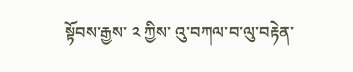སྟོབས་རྒྱས་ ༢ ཀྱིས་ འུ་བཀལ་བ་ལུ་བརྟེན་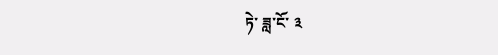ཏེ་ ཟླ་ངོ་ ༣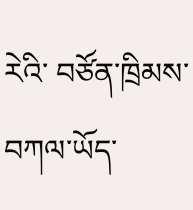རེའི་ བཙོན་ཁྲིམས་བཀལ་ཡོད་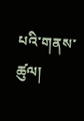པའི་གནས་ཚུལ།